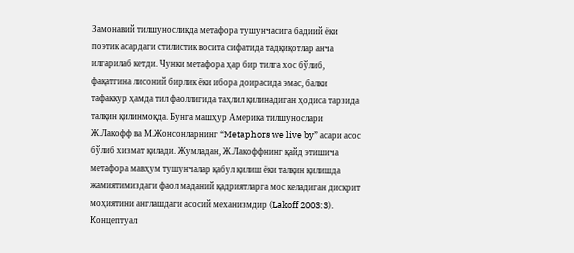Замонавий тилшуносликда метафора тушунчасига бадиий ёки поэтик асардаги стилистик восита сифатида тадқиқотлар анча илгарилаб кетди. Чунки метафора ҳар бир тилга хос бўлиб, фақатгина лисоний бирлик ёки ибора доирасида эмас, балки тафаккур ҳамда тил фаоллигида таҳлил қилинадиган ҳодиса тарзида талқин қилинмоқда. Бунга машҳур Америка тилшунослари Ж.Лакофф ва М.Жонсонларнинг “Metaphors we live by” асари асос бўлиб хизмат қилади. Жумладан, Ж.Лакоффнинг қайд этишича метафора мавҳум тушунчалар қабул қилиш ёки талқин қилишда жамиятимиздаги фаол маданий қадриятларга мос келадиган дискрит моҳиятини англашдаги асосий механизмдир (Lakoff 2003:3). Концептуал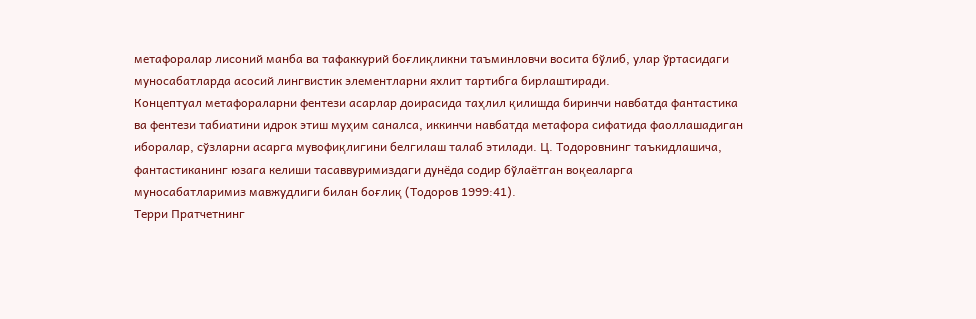метафоралар лисоний манба ва тафаккурий боғлиқликни таъминловчи восита бўлиб, улар ўртасидаги муносабатларда асосий лингвистик элементларни яхлит тартибга бирлаштиради.
Концептуал метафораларни фентези асарлар доирасида таҳлил қилишда биринчи навбатда фантастика ва фентези табиатини идрок этиш муҳим саналса, иккинчи навбатда метафора сифатида фаоллашадиган иборалар, сўзларни асарга мувофиқлигини белгилаш талаб этилади. Ц. Тодоровнинг таъкидлашича, фантастиканинг юзага келиши тасаввуримиздаги дунёда содир бўлаётган воқеаларга муносабатларимиз мавжудлиги билан боғлиқ (Тодоров 1999:41).
Терри Пратчетнинг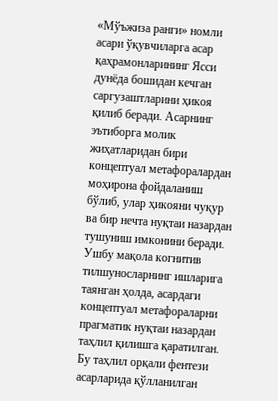«Мўъжиза ранги» номли асари ўқувчиларга асар қаҳрамонларининг Ясси дунёда бошидан кечган саргузаштларини ҳикоя қилиб беради. Асарнинг эътиборга молик жиҳатларидан бири концептуал метафоралардан моҳирона фойдаланиш бўлиб, улар ҳикояни чуқур ва бир нечта нуқтаи назардан тушуниш имконини беради. Ушбу мақола когнитив тилшуносларнинг ишларига таянган ҳолда, асардаги концептуал метафораларни прагматик нуқтаи назардан таҳлил қилишга қаратилган. Бу таҳлил орқали фентези асарларида қўлланилган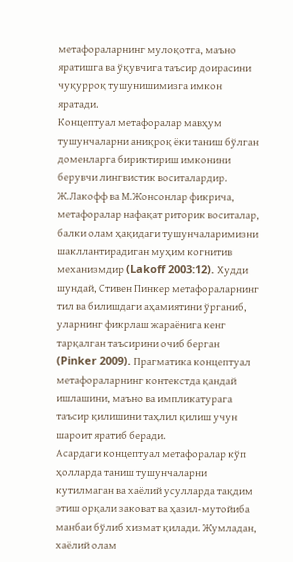метафораларнинг мулоқотга, маъно яратишга ва ўқувчига таъсир доирасини чуқурроқ тушунишимизга имкон яратади.
Концептуал метафоралар мавҳум тушунчаларни аниқроқ ёки таниш бўлган доменларга бириктириш имконини берувчи лингвистик воситалардир. Ж.Лакофф ва М.Жонсонлар фикрича, метафоралар нафақат риторик воситалар, балки олам ҳақидаги тушунчаларимизни шакллантирадиган муҳим когнитив механизмдир (Lakoff 2003:12). Худди шундай, Стивен Пинкер метафораларнинг тил ва билишдаги аҳамиятини ўрганиб, уларнинг фикрлаш жараёнига кенг тарқалган таъсирини очиб берган (Pinker 2009). Прагматика концептуал метафораларнинг контекстда қандай ишлашини, маъно ва импликатурага таъсир қилишини таҳлил қилиш учун шароит яратиб беради.
Асардаги концептуал метафоралар кўп ҳолларда таниш тушунчаларни кутилмаган ва хаёлий усулларда тақдим этиш орқали заковат ва ҳазил-мутойиба манбаи бўлиб хизмат қилади. Жумладан, хаёлий олам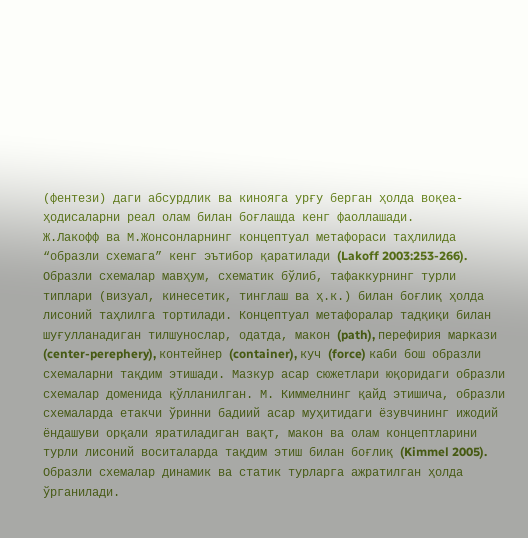(фентези) даги абсурдлик ва кинояга урғу берган ҳолда воқеа-ҳодисаларни реал олам билан боғлашда кенг фаоллашади.
Ж.Лакофф ва М.Жонсонларнинг концептуал метафораси таҳлилида “образли схемага” кенг эътибор қаратилади (Lakoff 2003:253-266). Образли схемалар мавҳум, схематик бўлиб, тафаккурнинг турли типлари (визуал, кинесетик, тинглаш ва ҳ.к.) билан боғлиқ ҳолда лисоний таҳлилга тортилади. Концептуал метафоралар тадқиқи билан шуғулланадиган тилшунослар, одатда, макон (path), перефирия маркази (center-perephery), контейнер (container), куч (force) каби бош образли схемаларни тақдим этишади. Мазкур асар сюжетлари юқоридаги образли схемалар доменида қўлланилган. М. Киммелнинг қайд этишича, образли схемаларда етакчи ўринни бадиий асар муҳитидаги ёзувчининг ижодий ёндашуви орқали яратиладиган вақт, макон ва олам концептларини турли лисоний воситаларда тақдим этиш билан боғлиқ (Kimmel 2005). Образли схемалар динамик ва статик турларга ажратилган ҳолда ўрганилади.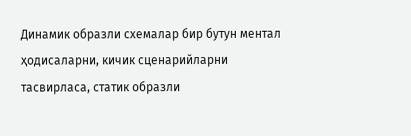Динамик образли схемалар бир бутун ментал ҳодисаларни, кичик сценарийларни тасвирласа, статик образли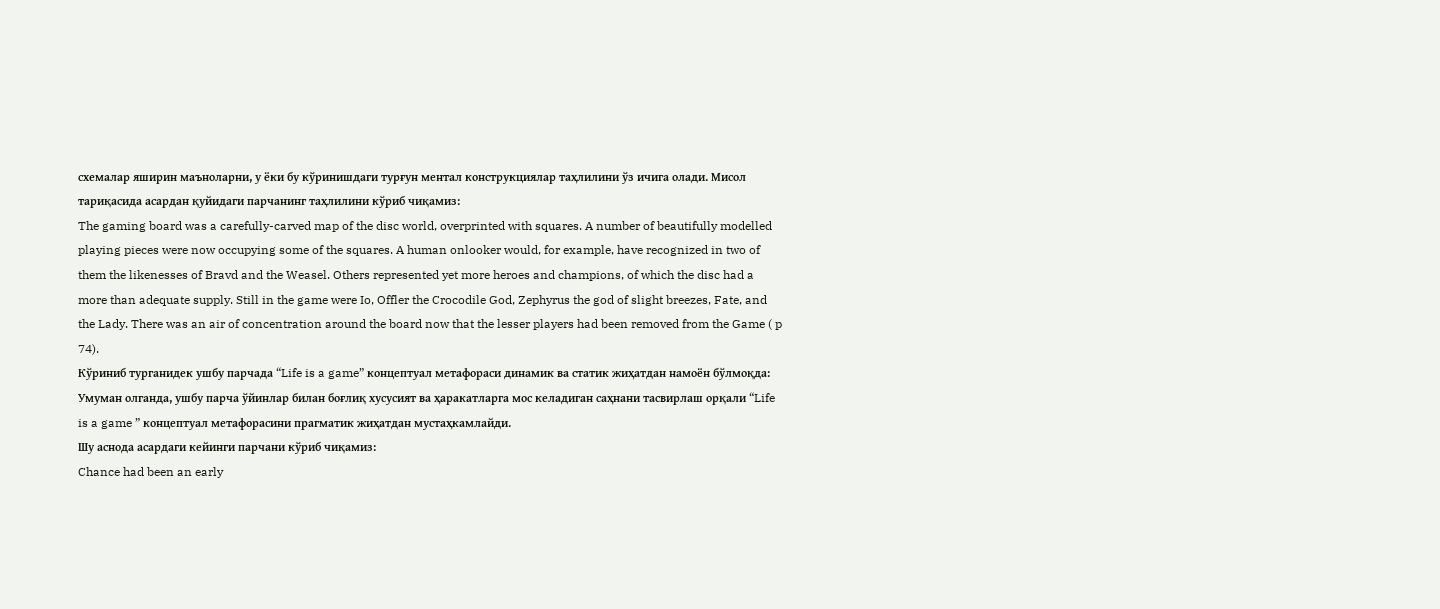схемалар яширин маъноларни, у ёки бу кўринишдаги турғун ментал конструкциялар таҳлилини ўз ичига олади. Мисол тариқасида асардан қуйидаги парчанинг таҳлилини кўриб чиқамиз:
The gaming board was a carefully-carved map of the disc world, overprinted with squares. A number of beautifully modelled playing pieces were now occupying some of the squares. A human onlooker would, for example, have recognized in two of them the likenesses of Bravd and the Weasel. Others represented yet more heroes and champions, of which the disc had a more than adequate supply. Still in the game were Io, Offler the Crocodile God, Zephyrus the god of slight breezes, Fate, and the Lady. There was an air of concentration around the board now that the lesser players had been removed from the Game ( p 74).
Кўриниб турганидек ушбу парчада “Life is a game” концептуал метафораси динамик ва статик жиҳатдан намоён бўлмоқда:
Умуман олганда, ушбу парча ўйинлар билан боғлиқ хусусият ва ҳаракатларга мос келадиган саҳнани тасвирлаш орқали “Life is a game ” концептуал метафорасини прагматик жиҳатдан мустаҳкамлайди.
Шу аснода асардаги кейинги парчани кўриб чиқамиз:
Chance had been an early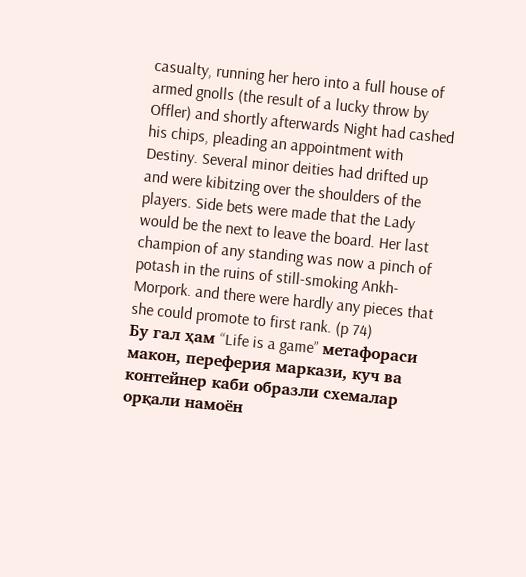casualty, running her hero into a full house of armed gnolls (the result of a lucky throw by Offler) and shortly afterwards Night had cashed his chips, pleading an appointment with Destiny. Several minor deities had drifted up and were kibitzing over the shoulders of the players. Side bets were made that the Lady would be the next to leave the board. Her last champion of any standing was now a pinch of potash in the ruins of still-smoking Ankh-Morpork. and there were hardly any pieces that she could promote to first rank. (p 74)
Бу гал ҳам “Life is a game” метафораси макон, переферия маркази, куч ва контейнер каби образли схемалар орқали намоён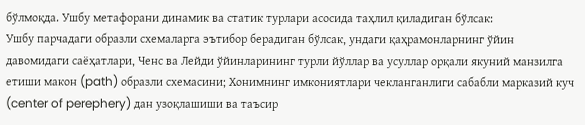бўлмоқда. Ушбу метафорани динамик ва статик турлари асосида таҳлил қиладиган бўлсак:
Ушбу парчадаги образли схемаларга эътибор берадиган бўлсак, ундаги қаҳрамонларнинг ўйин давомидаги саёҳатлари, Ченс ва Лейди ўйинларининг турли йўллар ва усуллар орқали якуний манзилга етиши макон (path) образли схемасини; Хонимнинг имкониятлари чекланганлиги сабабли марказий куч (center of perephery) дан узоқлашиши ва таъсир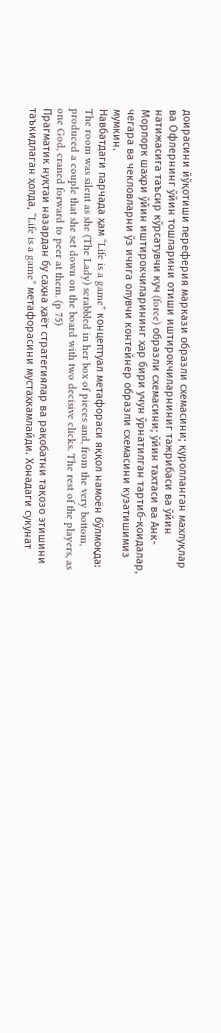доирасини йўқотиши переферия маркази образли схемасини; қуролланган махлуқлар ва Офлернинг ўйин тошларини отиши иштирокчиларниниг тажрибаси ва ўйин натижасига таъсир кўрсатувчи куч (force) образли схемасини; ўйин тахтаси ва Анк-Морпорк шаҳри ўйин иштирокчиларининг ҳар бири учун ўрнатилган тартиб-қоидалар, чегара ва чекловларни ўз ичига олувчи контейнер образли схемасини кузатишимиз мумкин.
Навбатдаги парчада ҳам “Life is a game” концептуал метафораси яққол намоён бўлмоқда:
The room was silent as she (The Lady) scrabbled in her box of pieces and, from the very bottom, produced a couple that she set down on the board with two decisive clicks. The rest of the players, as one God, craned forward to peer at them. (p 75)
Прагматик нуқтаи назардан бу саҳна ҳаёт стратегиялар ва рақобатни тақозо этишини таъкидлаган ҳолда, “Life is a game” метафорасини мустаҳкамлайди. Хонадаги сукунат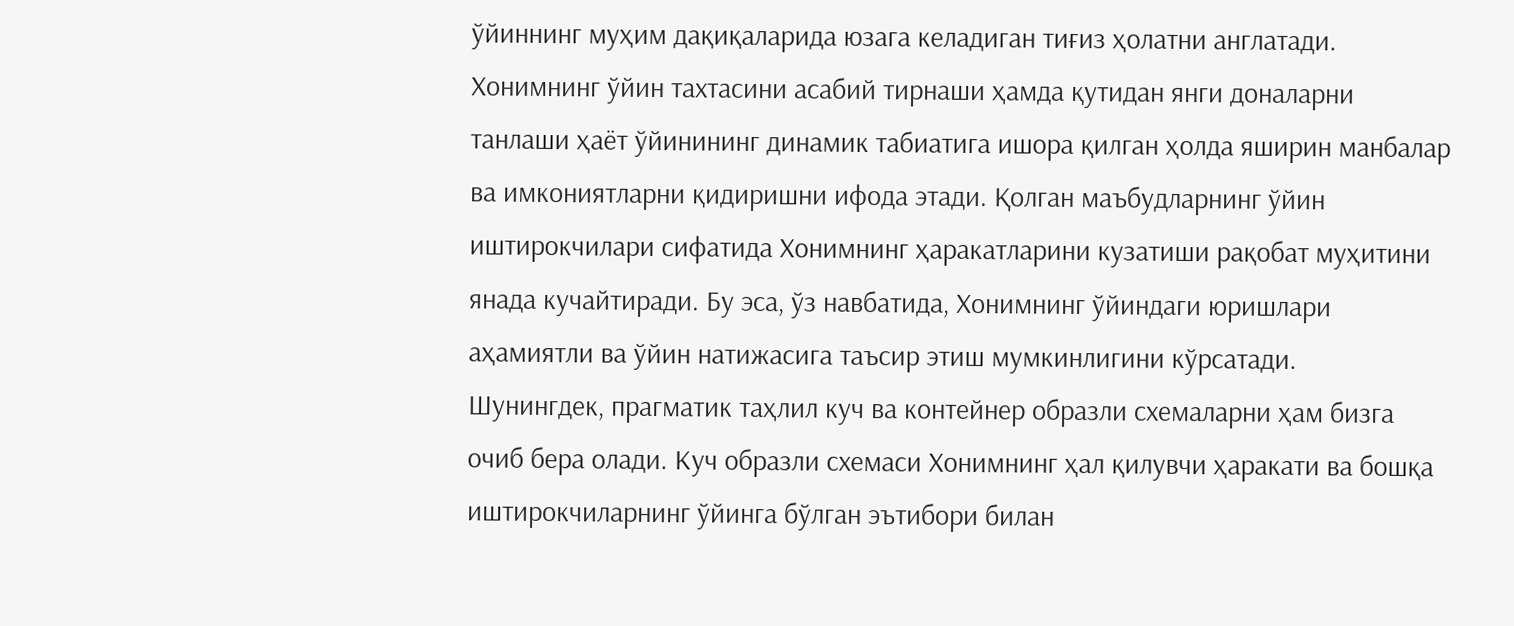ўйиннинг муҳим дақиқаларида юзага келадиган тиғиз ҳолатни англатади. Хонимнинг ўйин тахтасини асабий тирнаши ҳамда қутидан янги доналарни танлаши ҳаёт ўйинининг динамик табиатига ишора қилган ҳолда яширин манбалар ва имкониятларни қидиришни ифода этади. Қолган маъбудларнинг ўйин иштирокчилари сифатида Хонимнинг ҳаракатларини кузатиши рақобат муҳитини янада кучайтиради. Бу эса, ўз навбатида, Хонимнинг ўйиндаги юришлари аҳамиятли ва ўйин натижасига таъсир этиш мумкинлигини кўрсатади.
Шунингдек, прагматик таҳлил куч ва контейнер образли схемаларни ҳам бизга очиб бера олади. Куч образли схемаси Хонимнинг ҳал қилувчи ҳаракати ва бошқа иштирокчиларнинг ўйинга бўлган эътибори билан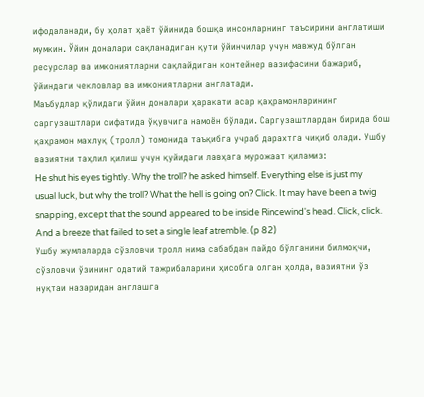ифодаланади, бу ҳолат ҳаёт ўйинида бошқа инсонларнинг таъсирини англатиши мумкин. Ўйин доналари сақланадиган қути ўйинчилар учун мавжуд бўлган ресурслар ва имкониятларни сақлайдиган контейнер вазифасини бажариб, ўйиндаги чекловлар ва имкониятларни англатади.
Маъбудлар қўлидаги ўйин доналари ҳаракати асар қаҳрамонларининг саргузаштлари сифатида ўқувчига намоён бўлади. Саргузаштлардан бирида бош қаҳрамон махлуқ (тролл) томонида таъқибга учраб дарахтга чиқиб олади. Ушбу вазиятни таҳлил қилиш учун қуйидаги лавҳага мурожаат қиламиз:
He shut his eyes tightly. Why the troll? he asked himself. Everything else is just my usual luck, but why the troll? What the hell is going on? Click. It may have been a twig snapping, except that the sound appeared to be inside Rincewind's head. Click, click. And a breeze that failed to set a single leaf atremble. (p 82)
Ушбу жумлаларда сўзловчи тролл нима сабабдан пайдо бўлганини билмоқчи, сўзловчи ўзининг одатий тажрибаларини ҳисобга олган ҳолда, вазиятни ўз нуқтаи назаридан англашга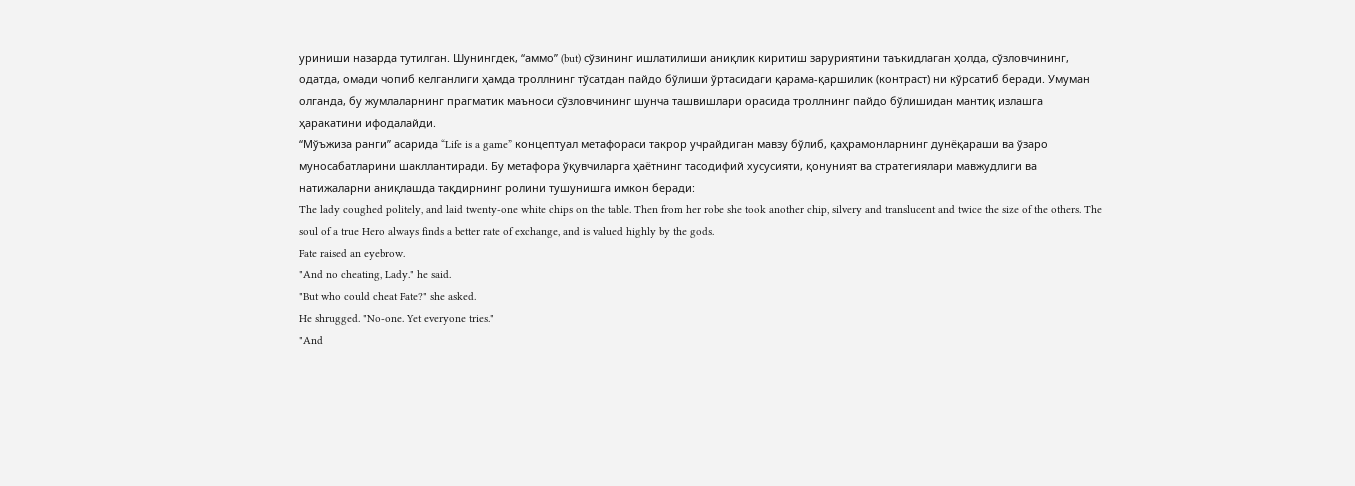уриниши назарда тутилган. Шунингдек, “аммо” (but) сўзининг ишлатилиши аниқлик киритиш заруриятини таъкидлаган ҳолда, сўзловчининг, одатда, омади чопиб келганлиги ҳамда троллнинг тўсатдан пайдо бўлиши ўртасидаги қарама-қаршилик (контраст) ни кўрсатиб беради. Умуман олганда, бу жумлаларнинг прагматик маъноси сўзловчининг шунча ташвишлари орасида троллнинг пайдо бўлишидан мантиқ излашга ҳаракатини ифодалайди.
“Мўъжиза ранги” асарида “Life is a game” концептуал метафораси такрор учрайдиган мавзу бўлиб, қаҳрамонларнинг дунёқараши ва ўзаро муносабатларини шакллантиради. Бу метафора ўқувчиларга ҳаётнинг тасодифий хусусияти, қонуният ва стратегиялари мавжудлиги ва натижаларни аниқлашда тақдирнинг ролини тушунишга имкон беради:
The lady coughed politely, and laid twenty-one white chips on the table. Then from her robe she took another chip, silvery and translucent and twice the size of the others. The soul of a true Hero always finds a better rate of exchange, and is valued highly by the gods.
Fate raised an eyebrow.
"And no cheating, Lady." he said.
"But who could cheat Fate?" she asked.
He shrugged. "No-one. Yet everyone tries."
"And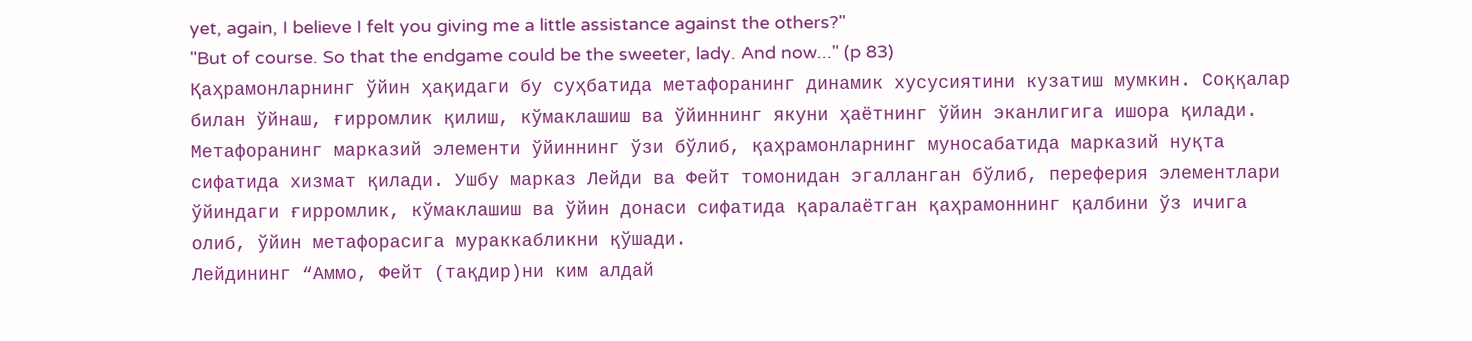yet, again, I believe I felt you giving me a little assistance against the others?"
"But of course. So that the endgame could be the sweeter, lady. And now..." (p 83)
Қаҳрамонларнинг ўйин ҳақидаги бу суҳбатида метафоранинг динамик хусусиятини кузатиш мумкин. Соққалар билан ўйнаш, ғирромлик қилиш, кўмаклашиш ва ўйиннинг якуни ҳаётнинг ўйин эканлигига ишора қилади.
Метафоранинг марказий элементи ўйиннинг ўзи бўлиб, қаҳрамонларнинг муносабатида марказий нуқта сифатида хизмат қилади. Ушбу марказ Лейди ва Фейт томонидан эгалланган бўлиб, переферия элементлари ўйиндаги ғирромлик, кўмаклашиш ва ўйин донаси сифатида қаралаётган қаҳрамоннинг қалбини ўз ичига олиб, ўйин метафорасига мураккабликни қўшади.
Лейдининг “Аммо, Фейт (тақдир)ни ким алдай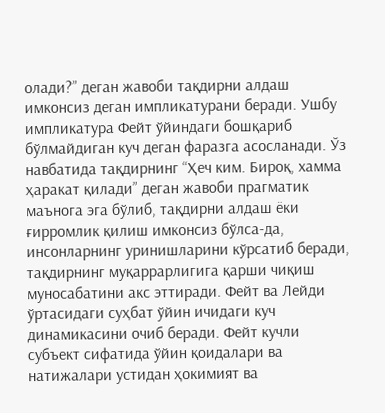олади?” деган жавоби тақдирни алдаш имконсиз деган импликатурани беради. Ушбу импликатура Фейт ўйиндаги бошқариб бўлмайдиган куч деган фаразга асосланади. Ўз навбатида тақдирнинг “Ҳеч ким. Бироқ, хамма ҳаракат қилади” деган жавоби прагматик маънога эга бўлиб, тақдирни алдаш ёки ғирромлик қилиш имконсиз бўлса-да, инсонларнинг уринишларини кўрсатиб беради, тақдирнинг муқаррарлигига қарши чиқиш муносабатини акс эттиради. Фейт ва Лейди ўртасидаги суҳбат ўйин ичидаги куч динамикасини очиб беради. Фейт кучли cубъект сифатида ўйин қоидалари ва натижалари устидан ҳокимият ва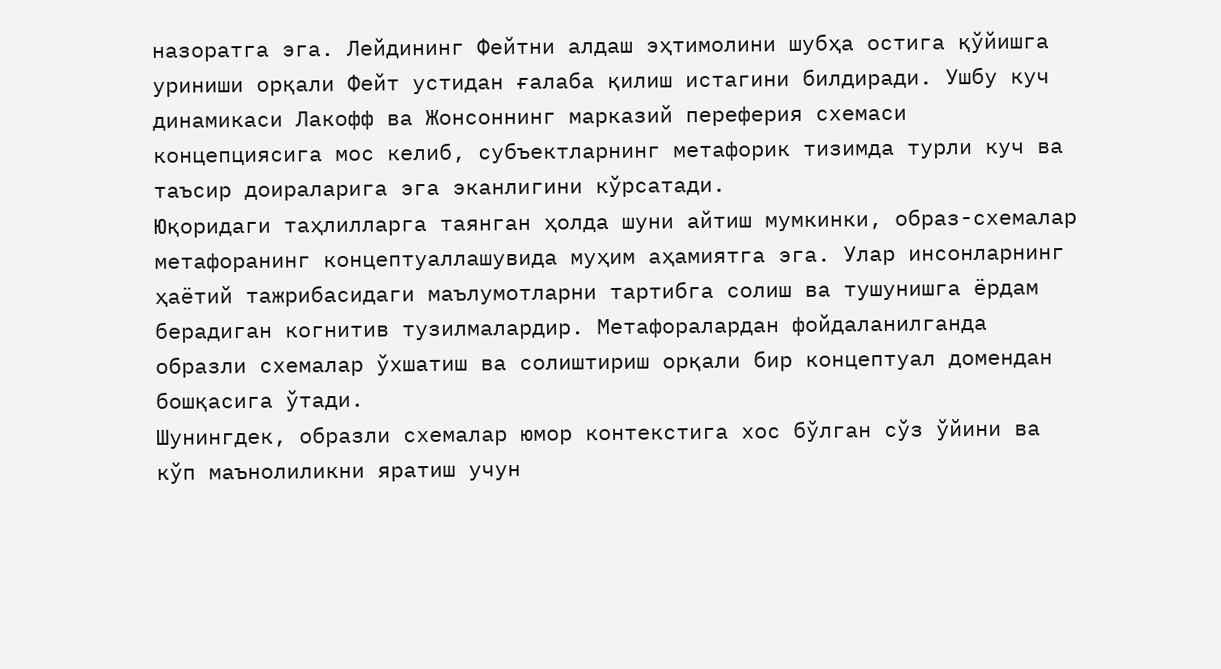назоратга эга. Лейдининг Фейтни алдаш эҳтимолини шубҳа остига қўйишга уриниши орқали Фейт устидан ғалаба қилиш истагини билдиради. Ушбу куч динамикаси Лакофф ва Жонсоннинг марказий переферия схемаси концепциясига мос келиб, субъектларнинг метафорик тизимда турли куч ва таъсир доираларига эга эканлигини кўрсатади.
Юқоридаги таҳлилларга таянган ҳолда шуни айтиш мумкинки, образ-схемалар метафоранинг концептуаллашувида муҳим аҳамиятга эга. Улар инсонларнинг ҳаётий тажрибасидаги маълумотларни тартибга солиш ва тушунишга ёрдам берадиган когнитив тузилмалардир. Метафоралардан фойдаланилганда образли схемалар ўхшатиш ва солиштириш орқали бир концептуал домендан бошқасига ўтади.
Шунингдек, образли схемалар юмор контекстига хос бўлган сўз ўйини ва кўп маънолиликни яратиш учун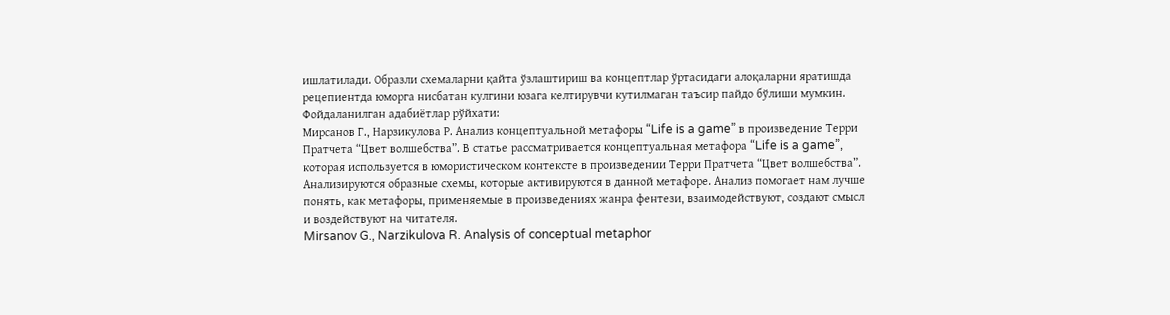ишлатилади. Образли схемаларни қайта ўзлаштириш ва концептлар ўртасидаги алоқаларни яратишда рецепиентда юморга нисбатан кулгини юзага келтирувчи кутилмаган таъсир пайдо бўлиши мумкин.
Фойдаланилган адабиётлар рўйхати:
Мирсанов Г., Нарзикулова Р. Анализ концептуальной метафоры “Life is a game” в произведение Терри Пратчета “Цвет волшебства”. В статье рассматривается концептуальная метафора “Life is a game”, которая используется в юмористическом контексте в произведении Терри Пратчета “Цвет волшебства”. Анализируются образные схемы, которые активируются в данной метафоре. Анализ помогает нам лучше понять, как метафоры, применяемые в произведениях жанра фентези, взаимодействуют, создают смысл и воздействуют на читателя.
Mirsanov G., Narzikulova R. Analysis of conceptual metaphor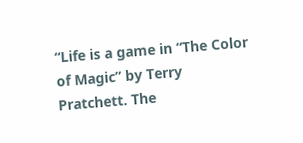“Life is a game in “The Color of Magic” by Terry Pratchett. The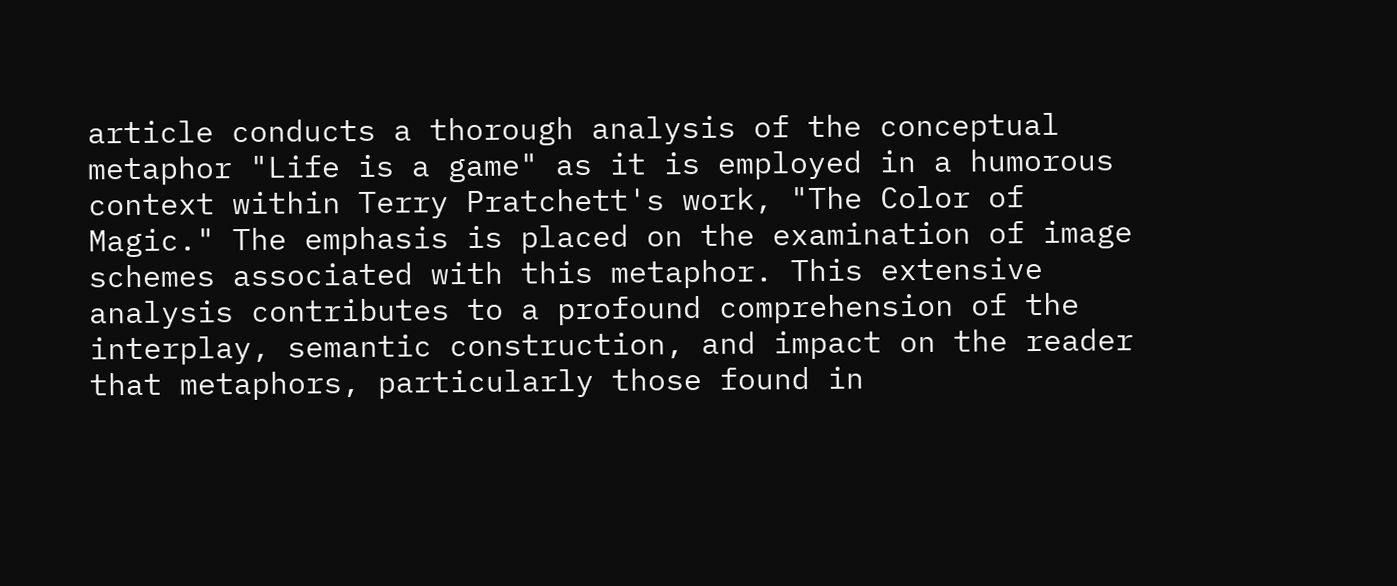article conducts a thorough analysis of the conceptual metaphor "Life is a game" as it is employed in a humorous context within Terry Pratchett's work, "The Color of Magic." The emphasis is placed on the examination of image schemes associated with this metaphor. This extensive analysis contributes to a profound comprehension of the interplay, semantic construction, and impact on the reader that metaphors, particularly those found in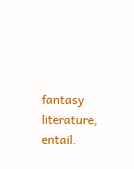fantasy literature, entail.